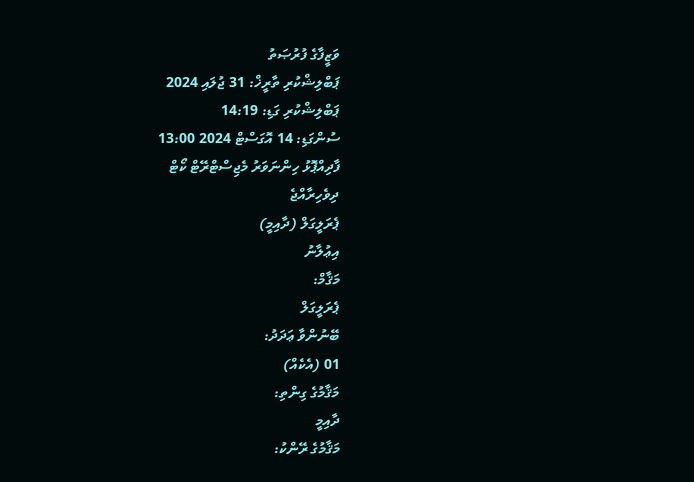ވަޒީފާގެ ފުރުޞަތު
ޕަބްލިޝްކުރި ތާރީޚް: 31 ޖުލައި 2024
ޕަބްލިޝްކުރި ގަޑި: 14:19
ސުންގަޑި: 14 އޮގަސްޓް 2024 13:00
ފާދިއްޕޮޅު ހިންނަވަރު މެޖިސްޓްރޭޓް ކޯޓް
ދިވެހިރާއްޖެ
ޕެރަލީގަލް (ދާއިމީ)
އިޢުލާނު
މަޤާމް:
ޕެރަލީގަލް
ބޭނުންވާ ޢަދަދު:
01 (އެކެއް)
މަޤާމުގެ ގިންތި:
ދާއިމީ
މަޤާމުގެ ރޭންކު: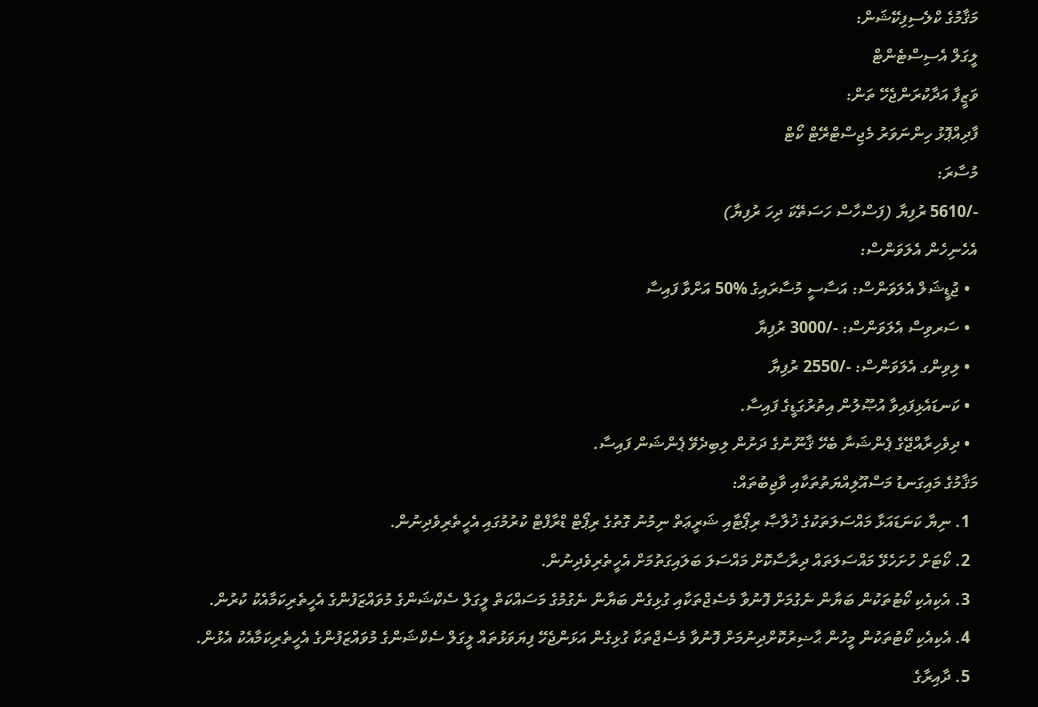މަޤާމުގެ ކްލެސިފިކޭޝަން:
ލީގަލް އެސިސްޓެންޓް
ވަޒީފާ އަދާކުރަންޖެހޭ ތަން:
ފާދިއްޕޮޅު ހިންނަވަރު މެޖިސްޓްރޭޓް ކޯޓް
މުސާރަ:
-/5610 ރުފިޔާ (ފަސްހާސް ހަސަތޭކަ ދިހަ ރުފިޔާ)
އެހެނިހެން އެލަވަންސް:
  • ޖުޑީޝަލް އެލަވަންސް: އަސާސީ މުސާރައިގެ %50 އަށްވާ ފައިސާ
  • ސަރވިސް އެލަވަންސް: -/3000 ރުފިޔާ
  • ލިވިންގ އެލަވަންސް: -/2550 ރުފިޔާ
  • ކަނޑައެޅިފައިވާ އުޞޫލުން އިތުރުގަޑީގެ ފައިސާ.
  • ދިވެހިރާއްޖޭގެ ޕެންޝަނާ ބެހޭ ޤާނޫނުގެ ދަށުން ލިބިދެވޭ ޕެންޝަން ފައިސާ.
މަޤާމުގެ މައިގަނޑު މަސްއޫލިއްޔަތުތަކާއި ވާޖިބުތައް:
  1. ނިޔާ ކަނަޑައަޅާ މައްސަލަތަކުގެ ޚުލާޞާ ރިޕޯޓާއި ޝަރީޢަތް ނިމުނު ގޮތުގެ ރިޕޯޓް ޑްރާފްޓް ކުރުމުގައި އެހީތެރިވެދިނުން.
  2. ކޯޓަށް ހުށަހެޅޭ މައްސަލަތައް ދިރާސާކޮށް މައްސަލަ ބަލައިގަތުމަށް އެހީތެރިވެދިނުން.
  3. އެކިއެކި ކޯޓުތަކުން ބަޔާން ނެގުމަށް ފޮނުވާ މެސެޖްތަކާއި ގުޅިގެން ބަޔާން ނެގުމުގެ މަސައްކަތް ލީގަލް ސެކްޝަންގެ މުވައްޒަފުންގެ އެހީތެރިކަމާއެކު ކުރުން.
  4. އެކިއެކި ކޯޓުތަކުން މީހުން ޙާޟިރުކޮށްދިނުމަށް ފޮނުވާ މެސެޖްތަކާ ގުޅިގެން އަޅަންޖެހޭ ފިޔަވަޅުތައް ލީގަލް ސެކްޝަންގެ މުވައްޒަފުންގެ އެހީތެރިކަމާއެކު އެޅުން.
  5. ދާއިރާގެ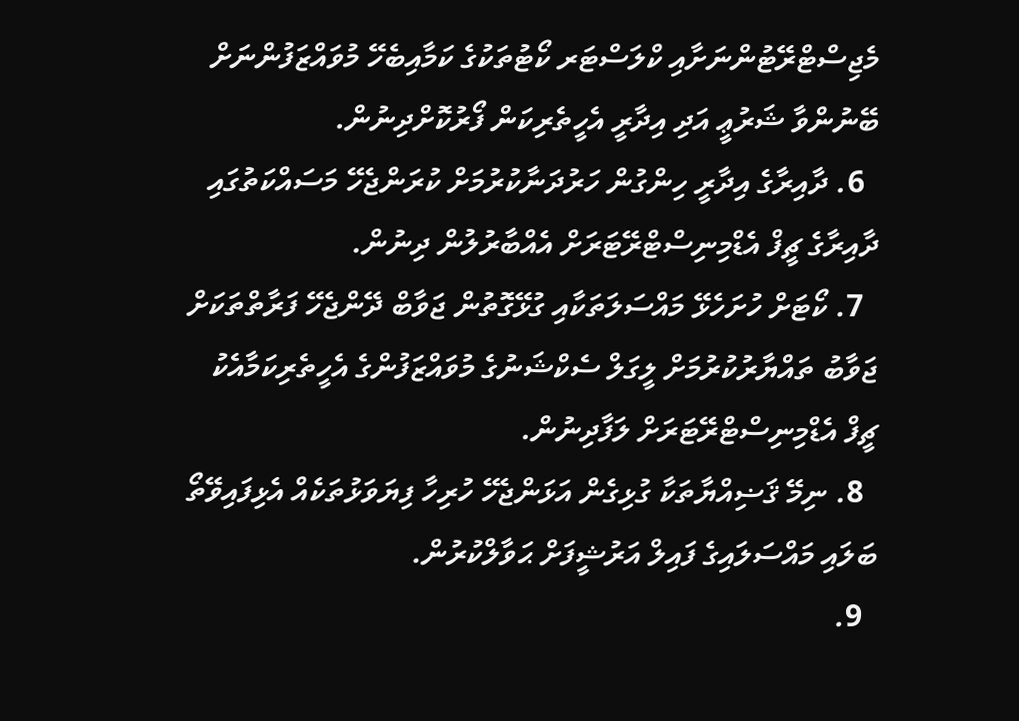މެޖިސްޓްރޭޓުންނަށާއި ކްލަސްޓަރ ކޯޓުތަކުގެ ކަމާއިބެހޭ މުވައްޒަފުންނަށް ބޭނުންވާ ޝަރުޢީ އަދި އިދާރީ އެހީތެރިކަން ފޯރުކޮށްދިނުން.
  6. ދާއިރާގެ އިދާރީ ހިންގުން ހަރުދަނާކުރުމަށް ކުރަންޖެހޭ މަސައްކަތުގައި ދާއިރާގެ ޗީފް އެޑްމިނިސްޓްރޭޓަރަށް އެއްބާރުލުން ދިނުން.
  7. ކޯޓަށް ހުށަހެޅޭ މައްސަލަތަކާއި ގުޅޭގޮތުން ޖަވާބް ދޭންޖެހޭ ފަރާތްތަކަށް ޖަވާބު ތައްޔާރުކުރުމަށް ލީގަލް ސެކްޝަނުގެ މުވައްޒަފުންގެ އެހީތެރިކަމާއެކު ޗީފް އެޑްމިނިސްޓްރޭޓަރަށް ލަފާދިނުން.
  8. ނިމޭ ޤަޟިއްޔާތަކާ ގުޅިގެން އަޅަންޖެހޭ ހުރިހާ ފިޔަވަޅުތަކެއް އެޅިފައިވޭތޯ ބަލައި މައްސަލައިގެ ފައިލް އަރުޝީފަށް ޙަވާލްކުރުން.
  9.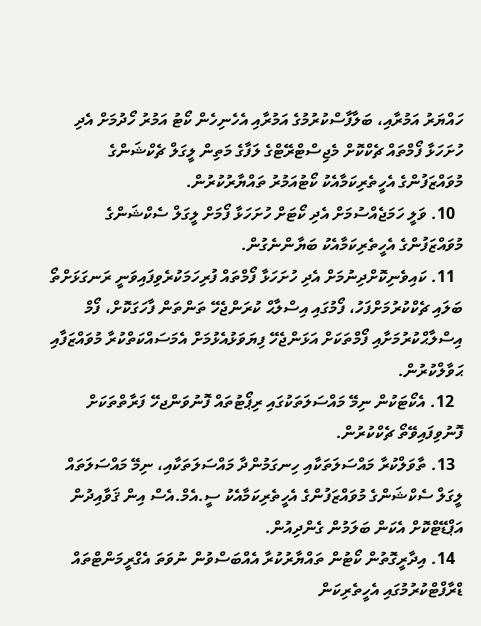ހައްޔަރު އަމުރާއި، ބަލާފާސްކުރުމުގެ އަމުރާއި އެހެނިހެން ކޯޓު އަމުރު ހޯދުމަށް އެދި ހުށަހަޅާ ފޯމްތައް ޗެކްކޮށް މެޖިސްޓްރޭޓްގެ ލަފާގެ މަތިން ލީގަލް ޗެކްޝަންގެ މުވައްޒަފުންގެ އެހީތެރިކަމާއެކު ކޯޓުއަމުރު ތައްޔާރުކުރުން.
  10. ވަލީ ހަމަޖެއްސުމަށް އެދި ކޯޓަށް ހުށަހަޅާ ފޯމަށް ލީގަލް ސެކްޝަންގެ މުވައްޒަފުންގެ އެހީތެރިކަމާއެކު ބަޔާންނެގުން.
  11. ކައިވެނިކޮށްދިނުމަށް އެދި ހުށަހަޅާ ފޯމްތައް ފުރިހަމަކުރެވިފައިވަނީ ރަނގަޅަށްތޯ ބަލައި ޗެކްކުރުމަށްފަހު، ފޯމުގައި އިސްލާޙް ކުރަންޖެހޭ ތަންތަން ފާހަގަކޮށް، ފޯމް އިސްލާޙްކުރުމަށާއި ފޯމްތަކަށް އަޅަންޖެހޭ ފިޔަވަޅުއެޅުމަށް އެމަސައްކަތްކުރާ މުވައްޒަފާއި ޙަވާލްކުރުން.
  12. އެކޯޓަކުން ނިމޭ މައްސަލަތަކުގައި ރިޕޯޓުތައް ފޮނުވަންޖހޭ ފަރާތްތަކަށް ފޮނުވިފައިވޭތޯ ޗެކްކުރުން.
  13. ތާވަލްކުރާ މައްސަލަތަކާއި ހިނގަމުންދާ މައްސަލަތަކާއި، ނިމޭ މައްސަލަތައް ލީގަލް ސެކްޝަންގެ މުވައްޒަފުންގެ އެހީތެރިކަމާއެކު ސީ.އެމް.އެސް އިން ޤަވާއިދުން އަޕްޑޭޓްކޮށް އެކަން ބަލަމުން ގެންދިއުން.
  14. އިދާރީގޮތުން ކޯޓުން ތައްޔާރުކުރާ އެއްބަސްވުން ނުވަތަ އެގްރީމަންޓްތައް ޑްރާފްޓްކުރުމުގައި އެހީތެރިކަން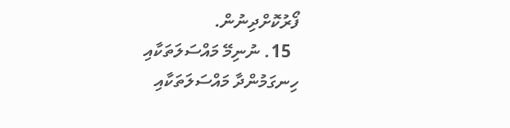ފޯރުކޮށްދިނުން.
  15. ނުނިމޭ މައްސަލަތަކާއި ހިނގަމުންދާ މައްސަލަތަކާއި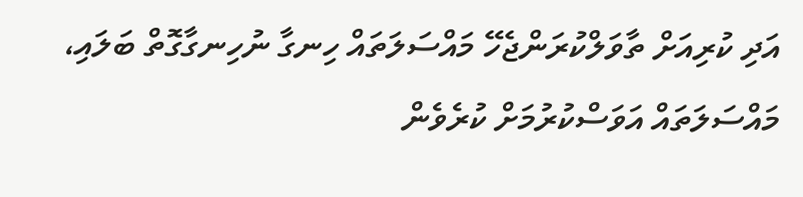އަދި ކުރިއަށް ތާވަލްކުރަންޖެހޭ މައްސަލަތައް ހިނގާ ނުހިނގާގޮތް ބަލައި، މައްސަލަތައް އަވަސްކުރުމަށް ކުރެވެން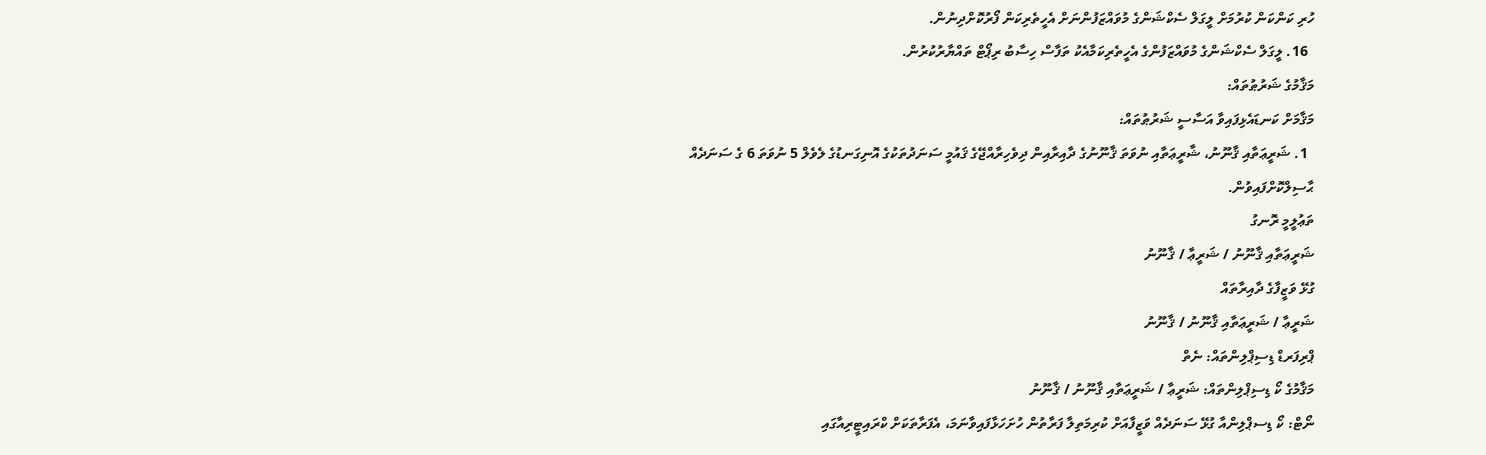ހުރި ކަންކަން ކުރުމަށް ލީގަލް ސެކްޝަންގެ މުވައްޒަފުންނަށް އެހީތެރިކަން ފޯރުކޮށްދިނުން.
  16. ލީގަލް ސެކްޝަންގެ މުވައްޒަފުންގެ އެހީތެރިކަމާއެކު ތަފާސް ހިސާބު ރިޕޯޓް ތައްޔާރުކުރުން.
މަޤާމުގެ ޝަރުޠުތައް:
މަޤާމަށް ކަނޑައެޅިފައިވާ އަސާސީ ޝަރުޠުތައް:
  1. ޝަރީޢަތާއި ޤާނޫނު، ޝާރީޢަތާއި ނުވަތަ ޤާނޫނުގެ ދާއިރާއިން ދިވެހިރާއްޖޭގެ ޤައުމީ ސަނަދުތަކުގެ އޮނިގަނޑުގެ ލެވެލް 5 ނުވަތަ 6 ގެ ސަނަދެއް ޙާސިލްކޮށްފައިވުން.
ތަޢުލީމީ ރޮނގު
ޝަރީޢަތާއި ޤާނޫނު / ޝަރީޢާ / ޤާނޫނު
ގުޅޭ ވަޒީފާގެ ދާއިރާތައް
ޝަރީޢާ / ޝަރީޢަތާއި ޤާނޫނު / ޤާނޫނު
ޕްރިފަރޑް ޑިސިޕްލިންތައް: ނެތް
މަޤާމުގެ ކޯ ޑިސިޕްލިންތައް: ޝަރީޢާ / ޝަރީޢަތާއި ޤާނޫނު / ޤާނޫނު
ނޯޓް: ކޯ ޑިސޕްލިންއާ ގުޅޭ ސަނަދެއް ވަޒީފާއަށް ކުރިމަތިލާ ފަރާތުން ހުށަހަޅާފައިވާނަމަ، އެފަރާތަކަށް ކްރައިޓީރިއާގައި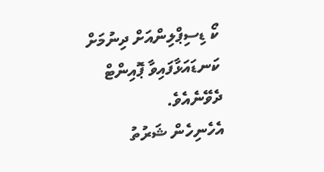ކޯ ޑިސިޕްލިންއަށް ދިނުމަށް ކަނޑައަޅާފައިވާ ޕޮއިންޓް ދެވޭނެއެވެ.
އެހެނިހެން ޝަރުތު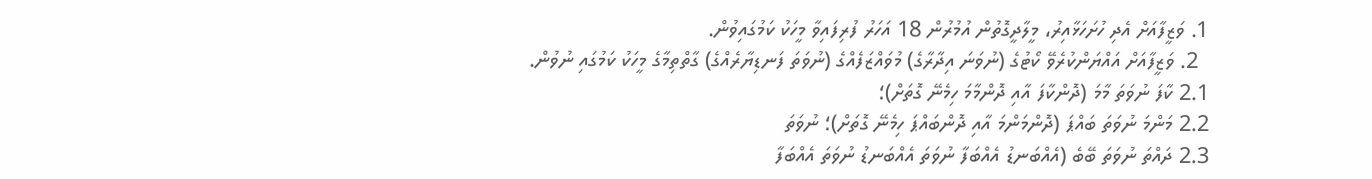1. ވަޒީފާއަށް އެދި ހުށަހަޅާއިރު، މީލާދީގޮތުން އުމުރުން 18 އަހަރު ފުރިފައިވާ މީހަކު ކަމުގައިވުން.
  2. ވަޒީފާއަށް އައްޔަންކުރެވޭ ކޯޓުގެ (ނުވަނަ އިދާރާގެ) މުވައްޒަފެއްގެ (ނުވަތަ ފަނޑިޔާރެއްގެ) ގާތްތިމާގެ މީހަކު ކަމުގައި ނުވުން.
2.1 ކާފަ ނުވަތަ މާމަ (ދޮންކާފަ އާއި ދޮންމާމަ ހިމެނޭ ގޮތަށް)؛
2.2 މަންމަ ނުވަތަ ބައްޕަ (ދޮންމަންމަ އާއި ދޮންބައްޕަ ހިމެނޭ ގޮތަށް)؛ ނުވަތަ
2.3 ދައްތަ ނުވަތަ ބޭބެ (އެއްބަނޑު އެއްބަފާ ނުވަތަ އެއްބަނޑު ނުވަތަ އެއްބަފާ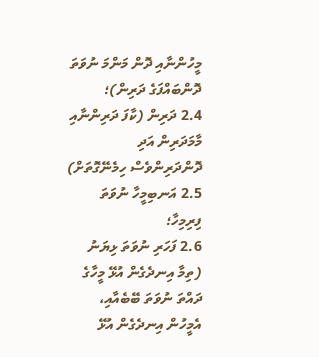މީހުންނާއި ދޮން މަންމަ ނުވަތަ ދޮންބައްފަގެ ދަރިން)؛
2.4 ދަރިން (ކާފަ ދަރިންނާއި މާމަދަރިން އަދި ދޮންދަރިންވެސް ހިމެނޭގޮތަށް)
2.5 އަނބިމީހާ ނުވަތަ ފިރިމިހާ؛
2.6 ފަހަރި ނުވަތަ ޅިޔަނު (ތިމާ އިނދެގެން އުޅޭ މީހާގެ ދައްތަ ނުވަތަ ބޭބެއާއި، އެމީހުން އިނދެގެން އުޅޭ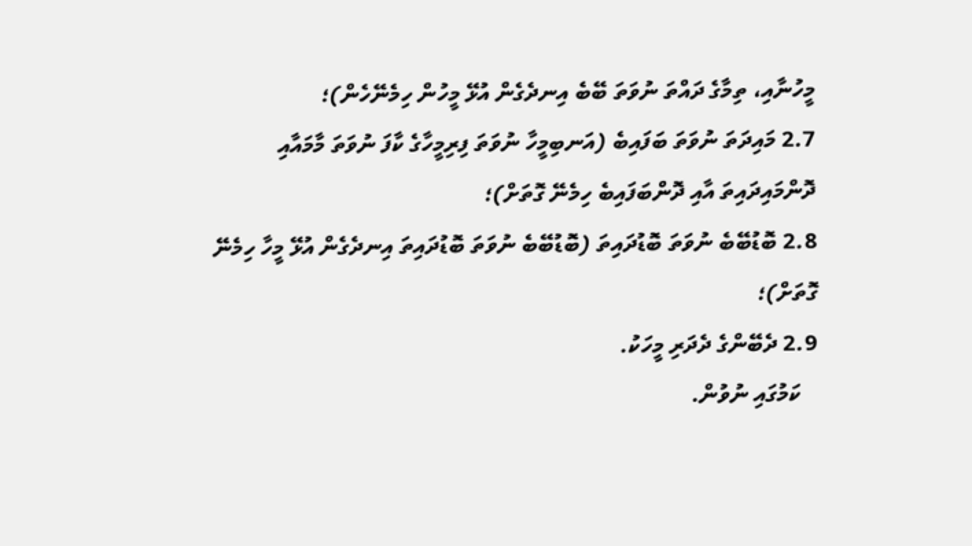މީހުނާއި، ތިމާގެ ދައްތަ ނުވަތަ ބޭބެ އިނދެގެން އުޅޭ މީހުން ހިމެނޭހެން)؛
2.7 މައިދަތަ ނުވަތަ ބަފައިބެ (އަނބިމީހާ ނުވަތަ ފިރިމީހާގެ ކާފަ ނުވަތަ މާމައާއި ދޮންމައިދައިތަ އާއި ދޮންބަފައިބެ ހިމެނޭ ގޮތަށް)؛
2.8 ބޮޑުބޭބެ ނުވަތަ ބޮޑުދައިތަ (ބޮޑުބޭބެ ނުވަތަ ބޮޑުދައިތަ އިނދެގެން އުޅޭ މީހާ ހިމެނޭ ގޮތަށް)؛
2.9 ދެބޭންގެ ދެދަރި މީހަކު.
   ކަމުގައި ނުވުން.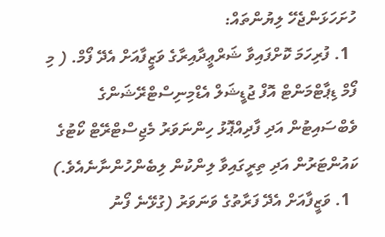ހުށަހަޅަންޖެހޭ ލިޔުންތައް:
  1. ފުރިހަމަ ކޮށްފައިވާ ޝަރްޢީދާއިރާގެ ވަޒީފާއަށް އެދޭ ފޯމް. ( މި ފޯމް ޑިޕާޓްމަންޓް އޮފް ޖުޑީޝަލް އެޑްމިނިސްޓްރޭޝަންގެ ވެބްސައިޓުން އަދި ފާދިއްޕޮޅު ހިންނަވަރު މެޖިސްޓްރޭޓް ކޯޓުގެ ކައުންޓަރުން އަދި ތިރީގައިވާ ލިންކުން ލިބެންހުންނާނެއެވެ.)
  1. ވަޒީފާއަށް އެދޭ ފަރާތުގެ ވަނަވަރު (ގުޅޭނެ ފޯނު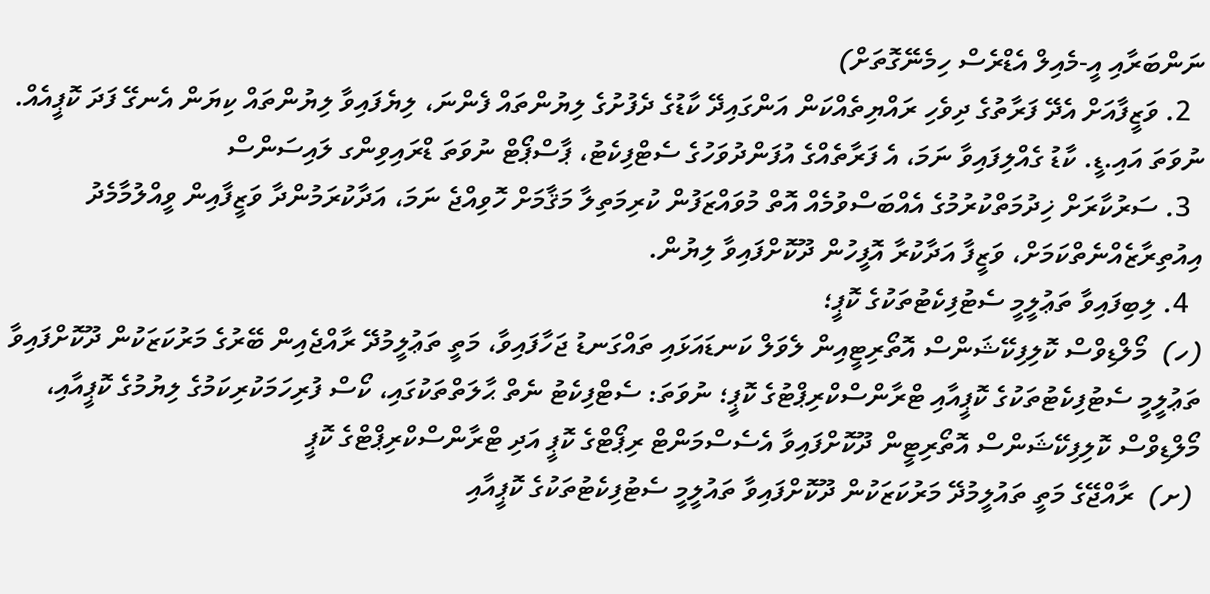ނަންބަރާއި އީ-މެއިލް އެޑްރެސް ހިމެނޭގޮތަށް)
  2. ވަޒީފާއަށް އެދޭ ފަރާތުގެ ދިވެހި ރައްޔިތެއްކަން އަންގައިދޭ ކާޑުގެ ދެފުށުގެ ލިޔުންތައް ފެންނަ، ލިޔެފައިވާ ލިޔުންތައް ކިޔަން އެނގޭ ފަދަ ކޮޕީއެއް. ނުވަތަ އައި.ޑީ. ކާޑު ގެއްލިފައިވާ ނަމަ، އެ ފަރާތެއްގެ އުފަންދުވަހުގެ ސެޓްފިކެޓު، ޕާސްޕޯޓް ނުވަތަ ޑްރައިވިންގ ލައިސަންސް
  3. ސަރުކާރަށް ޚިދުމަތްކުރުމުގެ އެއްބަސްވުމެއް އޮތް މުވައްޒަފުން ކުރިމަތިލާ މަޤާމަށް ހޮވިއްޖެ ނަމަ، އަދާކުރަމުންދާ ވަޒީފާއިން ވީއްލުމާމެދު އިއުތިރާޒެއްނެތްކަމަށް، ވަޒީފާ އަދާކުރާ އޮފީހުން ދޫކޮށްފައިވާ ލިޔުން.
  4. ލިބިފައިވާ ތަޢުލީމީ ސެޓުފިކެޓުތަކުގެ ކޮޕީ؛
(ހ)  މޯލްޑިވްސް ކޮލިފިކޭޝަންސް އޮތޯރިޓީއިން ލެވަލް ކަނޑައަޅައި ތައްގަނޑު ޖަހާފައިވާ، މަތީ ތަޢުލީމުދޭ ރާއްޖެއިން ބޭރުގެ މަރުކަޒަކުން ދޫކޮށްފައިވާ ތަޢުލީމީ ސެޓުފިކެޓުތަކުގެ ކޮޕީއާއި ޓްރާންސްކްރިޕްޓުގެ ކޮޕީ؛ ނުވަތަ: ސެޓްފިކެޓު ނެތް ޙާލަތްތަކުގައި، ކޯސް ފުރިހަމަކުރިކަމުގެ ލިޔުމުގެ ކޮޕީއާއި، މޯލްޑިވްސް ކޮލިފިކޭޝަންސް އޮތޯރިޓީން ދޫކޮށްފައިވާ އެސެސްމަންޓް ރިޕޯޓްގެ ކޮޕީ އަދި ޓްރާންސްކްރިޕްޓްގެ ކޮޕީ
 (ށ)  ރާއްޖޭގެ މަތީ ތައުލީމުދޭ މަރުކަޒަކުން ދޫކޮށްފައިވާ ތައުލީމީ ސެޓުފިކެޓުތަކުގެ ކޮޕީއާއި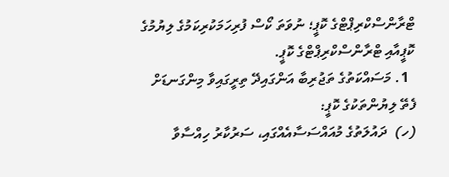ޓްރާންސްކްރިޕްޓްގެ ކޮޕީ؛ ނުވަތަ ކޯސް ފުރިހަމަކުރިކަމުގެ ލިޔުމުގެ ކޮޕީއާއި ޓްރާންސްކްރިޕްޓްގެ ކޮޕީ.
  1. މަސައްކަތުގެ ތަޖުރިބާ އަންގައިދޭ ތިރީގައިވާ މިންގަނޑަށް ފެތޭ ލިޔުންތަކުގެ ކޮޕީ:
(ހ)  ދައުލަތުގެ މުއައްސަސާއެއްގައި، ސަރުކާރު ހިއްސާވާ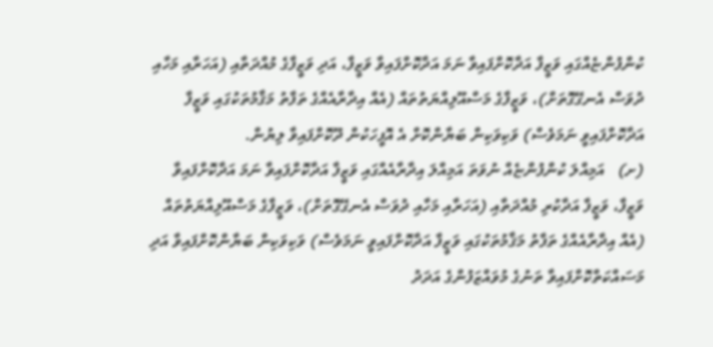ކުންފުންޏެއްގައި ވަޒީފާ އަދާކޮށްފައިވާ ނަމަ އަދާކޮށްފައިވާ ވަޒީފާ، އަދި ވަޒީފާގެ މުއްދަތާއި (އަހަރާއި މަހާއި ދުވަސް އެނގޭގޮތަށް)، ވަޒީފާގެ މަސްއޫލިއްޔަތުތައް (އެއް އިދާރާއެއްގެ ތަފާތު މަޤާމުތަކުގައި ވަޒީފާ އަދާކޮށްފައިވީ ނަމަވެސް) ވަކިވަކިން ބަޔާންކޮށް އެ އޮފީހަކުން ދޫކޮށްފައިވާ ލިޔުން.
(ށ)   އަމިއްލަ ކުންފުންޏެއް ނުވަތަ އަމިއްލަ އިދާރާއެއްގައި ވަޒީފާ އަދާކޮށްފައިވާ ނަމަ އަދާކޮށްފައިވާ ވަޒީފާ، ވަޒީފާ އަދާކުރި މުއްދަތާއި (އަހަރާއި މަހާއި ދުވަސް އެނގޭގޮތަށް)، ވަޒީފާގެ މަސްއޫލިއްޔަތުތައް (އެއް އިދާރާއެއްގެ ތަފާތު މަޤާމުތަކުގައި ވަޒީފާ އަދާކޮށްފައިވީ ނަމަވެސް) ވަކިވަކިން ބަޔާންކޮށްފައިވާ އަދި މަސައްކަތްކޮށްފައިވާ ތަނުގެ މުވައްޒަފުންގެ އަދަދު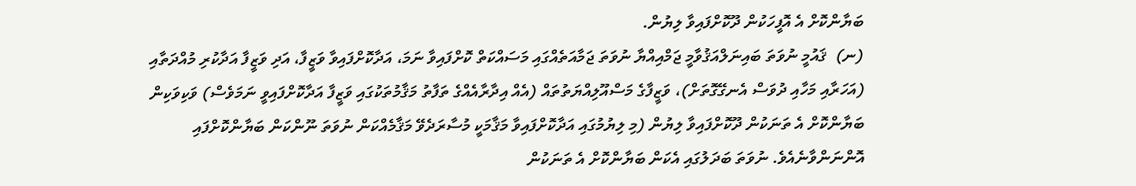ބަޔާންކޮށް އެ އޮފީހަކުން ދޫކޮށްފައިވާ ލިޔުން.
(ނ)  ޤައުމީ ނުވަތަ ބައިނަލްއަޤުވާމީ ޖަމްއިއްޔާ ނުވަތަ ޖަމާއަތެއްގައި މަސައްކަތް ކޮށްފައިވާ ނަމަ، އަދާކޮށްފައިވާ ވަޒީފާ، އަދި ވަޒީފާ އަދާކުރި މުއްދަތާއި (އަހަރާއި މަހާއި ދުވަސް އެނގޭގޮތަށް)، ވަޒީފާގެ މަސްއޫލިއްޔަތުތައް (އެއް އިދާރާއެއްގެ ތަފާތު މަޤާމުތަކުގައި ވަޒީފާ އަދާކޮށްފައިވީ ނަމަވެސް) ވަކިވަކިން ބަޔާންކޮށް އެ ތަނަކުން ދޫކޮށްފައިވާ ލިޔުން (މި ލިޔުމުގައި އަދާކޮށްފައިވާ މަޤާމަކީ މުސާރަދެވޭ މަޤާމެއްކަން ނުވަތަ ނޫންކަން ބަޔާންކޮށްފައި އޮންނަންވާނެއެވެ. ނުވަތަ ބަދަލުގައި އެކަން ބަޔާންކޮށް އެ ތަނަކުން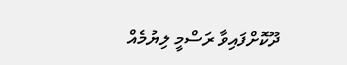ދޫކޮށްފައިވާ ރަސްމީ ލިޔުމެއް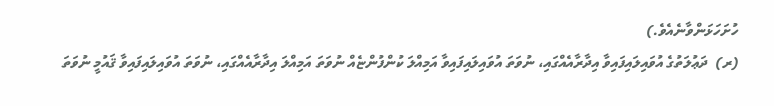ހުށަހަޅަންވާނެއެވެ.)
(ރ)  ދަޢުލަތުގެ އުވައިލައިފައިވާ އިދާރާއެއްގައި، ނުވަތަ އުވައިލައިފައިވާ އަމިއްލަ ކުންފުންޏެއް ނުވަތަ އަމިއްލަ އިދާރާއެއްގައި، ނުވަތަ އުވައިލައިފައިވާ ޤައުމީ ނުވަތަ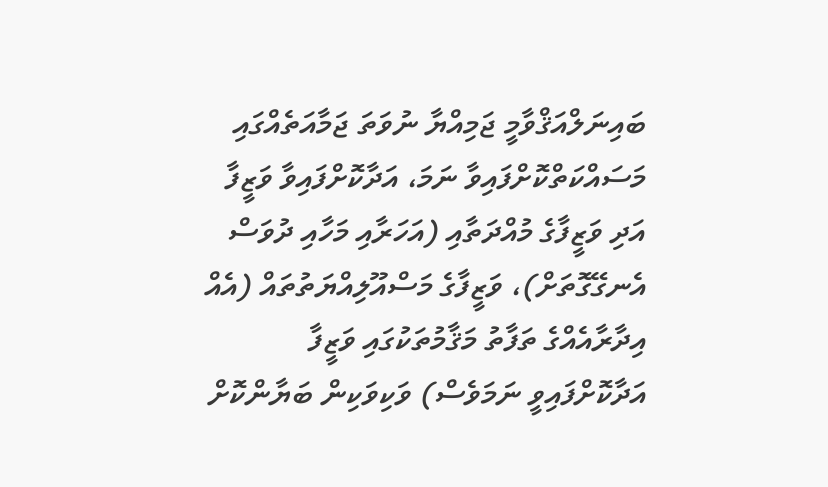ބައިނަލްއަޤްވާމީ ޖަމިއްޔާ ނުވަތަ ޖަމާއަތެއްގައި މަސައްކަތްކޮށްފައިވާ ނަމަ، އަދާކޮށްފައިވާ ވަޒީފާ އަދި ވަޒީފާގެ މުއްދަތާއި (އަހަރާއި މަހާއި ދުވަސް އެނގޭގޮތަށް)، ވަޒީފާގެ މަސްއޫލިއްޔަތުތައް (އެއް އިދާރާއެއްގެ ތަފާތު މަޤާމުތަކުގައި ވަޒީފާ އަދާކޮށްފައިވީ ނަމަވެސް) ވަކިވަކިން ބަޔާންކޮށް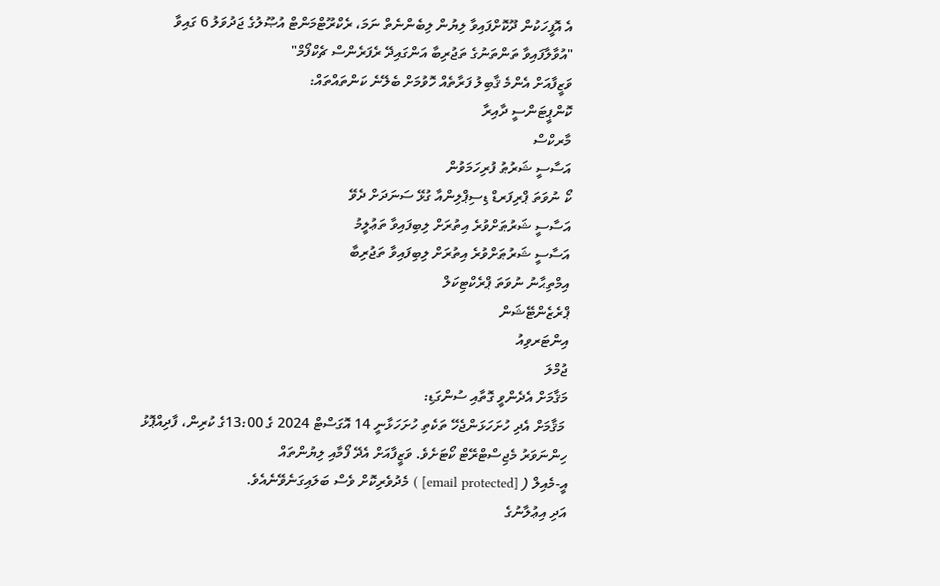އެ އޮފީހަކުން ދޫކޮށްފައިވާ ލިޔުން ލިބެންނެތް ނަމަ، ރެކްރޫޓްމަންޓް އުޞޫލުގެ ޖަދުވަލު 6 ގައިވާ "އުވާލާފައިވާ ތަންތަނުގެ ތަޖުރިބާ އަންގައިދޭ ރެފަރެންސް ޗެކްފޯމް"
ވަޒީފާއަށް އެންމެ ޤާބިލު ފަރާތެއް ހޮވުމަށް ބެލޭނެ ކަންތައްތައް:
ކޮންޕީޓަންސީ ދާއިރާ
މާރކްސް
އަސާސީ ޝަރުޠު ފުރިހަމަވުން
ކޯ ނުވަތަ ޕްރިފަރޑް ޑިސިޕްލިންއާ ގުޅޭ ސަނަދަށް ދެވޭ
އަސާސީ ޝަރުޠަށްވުރެ އިތުރަށް ލިބިފައިވާ ތަޢުލީމު
އަސާސީ ޝަރުޠަށްވުރެ އިތުރަށް ލިބިފައިވާ ތަޖުރިބާ
އިމްތިޙާނު ނުވަތަ ޕްރެކްޓިކަލް
ޕްރެޒެންޓޭޝަން
އިންޓަރވިއު
ޖުމްލަ
މަޤާމަށް އެދެންވީ ގޮތާއި ސުންގަޑި:
 މަޤާމަށް އެދި ހުށަހަޅަންޖެހޭ ތަކެތި ހުށަހަޅާނީ 14 އޮގަސްޓް 2024 ގެ 13:00ގެ ކުރިން، ފާދިއްޕޮޅު ހިންނަވަރު މެޖިސްޓްރޭޓް ކޯޓަށެވެ. ވަޒީފާއަށް އެދޭ ފޯމާއި ލިޔުންތައް
އީ-މެއިލް ( [email protected] ) މެދުވެރިކޮށް ވެސް ބަލައިގަނެވޭނެއެވެ.
އަދި އިޢުލާނުގެ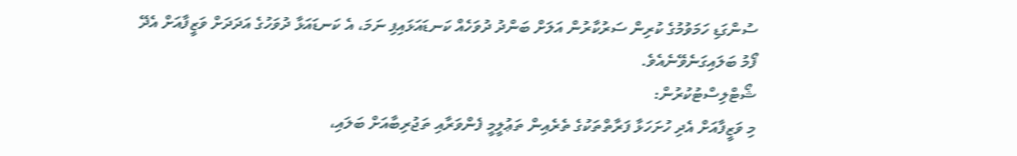ސުންގަޑި ހަމަވުމުގެ ކުރިން ސަރުކާރުން އަލަށް ބަންދު ދުވަހެއް ކަނޑައަޅައިފި ނަމަ، އެ ކަނޑައަޅާ ދުވަހުގެ އަދަދަށް ވަޒީފާއަށް އެދޭ ފޯމު ބަލައިގަނެވޭނެއެވެ.
ޝޯޓްލިސްޓުކުރުން:
މި ވަޒީފާއަށް އެދި ހުށަހަޅާ ފަރާތްތަކުގެ ތެރެއިން ތަޢުލީމީ ފެންވަރާއި ތަޖުރިބާއަށް ބަލައި،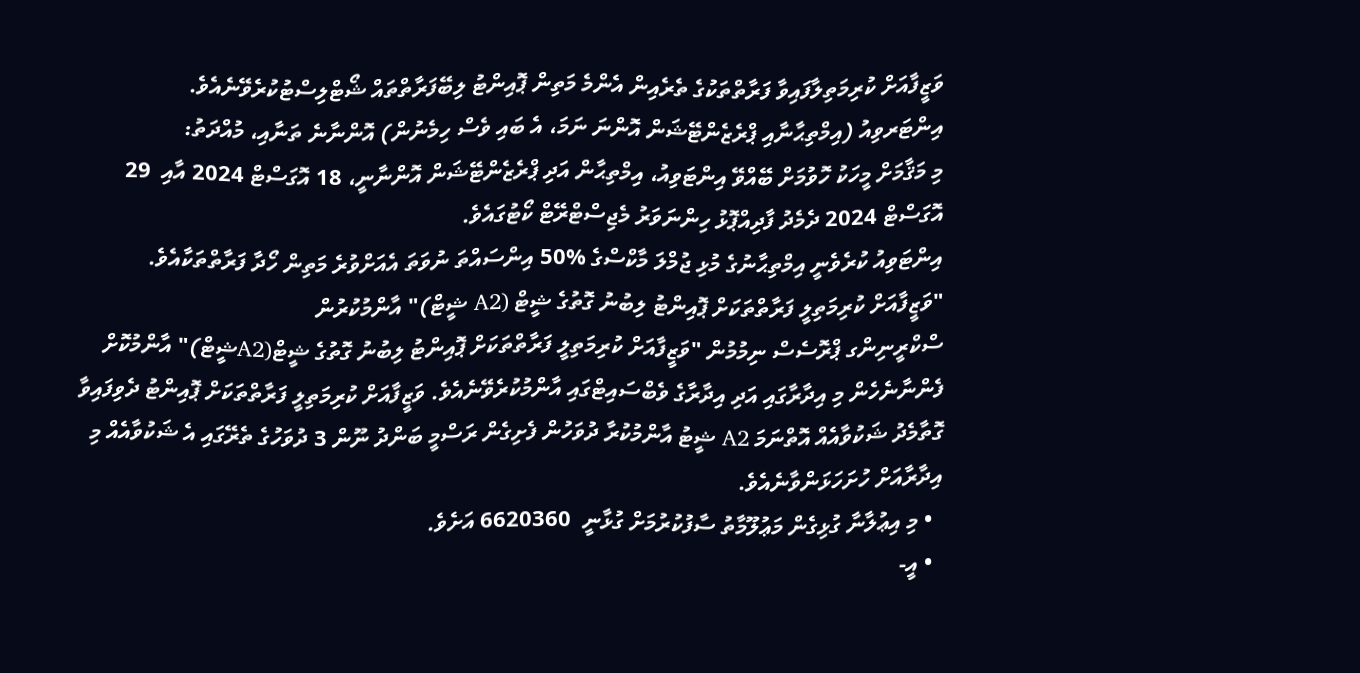ވަޒީފާއަށް ކުރިމަތިލާފައިވާ ފަރާތްތަކުގެ ތެރެއިން އެންމެ މަތިން ޕޮއިންޓު ލިބޭފަރާތްތައް ޝޯޓްލިސްޓުކުރެވޭނެއެވެ.
އިންޓަރވިއު (އިމްތިޙާނާއި ޕްރެޒެންޓޭޝަން އޮންނަ ނަމަ، އެ ބައި ވެސް ހިމެނުން) އޮންނާނެ ތަނާއި، މުއްދަތު:
މި މަޤާމަށް މީހަކު ހޮވުމަށް ބޭއްވޭ އިންޓަވިއު، އިމްތިޙާން އަދި ޕްރެޒެންޓޭޝަން އޮންނާނީ، 18 އޮގަސްޓް 2024 އާއި  29 އޮގަސްޓް 2024 ދެމެދު ފާދިއްޕޮޅު ހިންނަވަރު މެޖިސްޓްރޭޓް ކޯޓުގައެވެ.
އިންޓަވިއު ކުރެވެނީ އިމްތިޙާނުގެ މުޅި ޖުމްލަ މާކްސްގެ %50 އިންސައްތަ ނުވަތަ އެއަށްވުރެ މަތިން ހޯދާ ފަރާތްތަކާއެވެ.
"ވަޒީފާއަށް ކުރިމަތިލީ ފަރާތްތަކަށް ޕޮއިންޓު ލިބުނު ގޮތުގެ ޝީޓް (A2 ޝީޓް)" އާންމުކުރުން
ސްކްރީނިންގ ޕްރޮސެސް ނިމުމުން "ވަޒީފާއަށް ކުރިމަތިލީ ފަރާތްތަކަށް ޕޮއިންޓު ލިބުނު ގޮތުގެ ޝީޓް(A2ޝީޓް)" އާންމުކޮށް ފެންނާނެހެން މި އިދާރާގައި އަދި އިދާރާގެ ވެބްސައިޓްގައި އާންމުކުރެވޭނެއެވެ. ވަޒީފާއަށް ކުރިމަތިލީ ފަރާތްތަކަށް ޕޮއިންޓު ދެވިފައިވާ ގޮތާމެދު ޝަކުވާއެއް އޮތްނަމަ A2 ޝީޓު އާންމުކުރާ ދުވަހުން ފެށިގެން ރަސްމީ ބަންދު ނޫން 3 ދުވަހުގެ ތެރޭގައި އެ ޝަކުވާއެއް މި އިދާރާއަށް ހުށަހަޅަންވާނެއެވެ.
  • މި އިޢުލާނާ ގުޅިގެން މަޢުލޫމާތު ސާފުކުރުމަށް ގުޅާނީ  6620360 އަށެވެ.
  • އީ-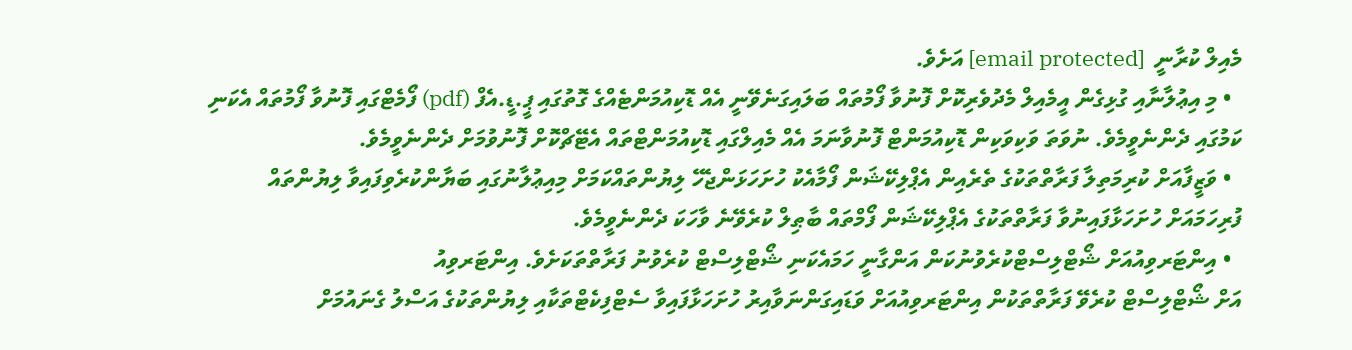މެއިލް ކުރާނީ  [email protected] އަށެވެ.
  • މި އިޢުލާނާއި ގުޅިގެން އީމެއިލް މެދުވެރިކޮށް ފޮނުވާ ފޯމުތައް ބަލައިގަނެވޭނީ އެއް ޑޮކިއުމަންޓެއްގެ ގޮތުގައި ޕީ.ޑީ.އެފް (pdf) ފޯމެޓްގައި ފޮނުވާ ފޯމުތައް އެކަނި ކަމުގައި ދެންނެވީމެވެ. ނުވަތަ ވަކިވަކިން ޑޮކިއުމަންޓް ފޮނުވާނަމަ އެއް މެއިލްގައި ޑޮކިއުމަންޓްތައް އެޓޭޗްކޮށް ފޮނުވުމަށް ދެންނެވީމެވެ.
  • ވަޒީފާއަށް ކުރިމަތިލާ ފަރާތްތަކުގެ ތެރެއިން އެޕްލިކޭޝަން ފޯމާއެކު ހުށަހަޅަންޖެހޭ ލިޔުންތައްކަމަށް މިއިޢުލާނުގައި ބަޔާންކުރެވިފައިވާ ލިޔުންތައް ފުރިހަމައަށް ހުށަހަޅާފައިނުވާ ފަރާތްތަކުގެ އެޕްލިކޭޝަން ފޯމްތައް ބާޠިލް ކުރެވޭނެ ވާހަކަ ދެންނެވީމެވެ.
  • އިންޓަރވިއުއަށް ޝޯޓްލިސްޓްކުރެވުނުކަން އަންގާނީ ހަމައެކަނި ޝޯޓްލިސްޓް ކުރެވުނު ފަރާތްތަކަށެވެ. އިންޓަރވިއު
އަށް ޝޯޓްލިސްޓް ކުރެވޭ ފަރާތްތަކުން އިންޓަރވިއުއަށް ވަޑައިގަންނަވާއިރު ހުށަހަޅާފައިވާ ސެޓްފިކެޓްތަކާއި ލިޔުންތަކުގެ އަސްލު ގެނައުމަށް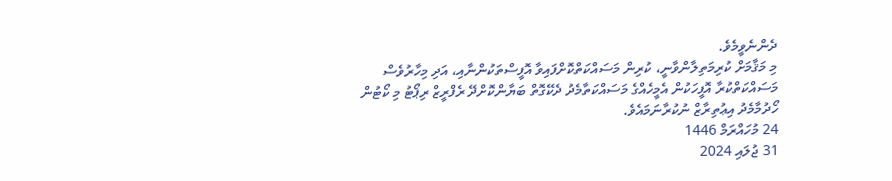ދެންނެވީމެވެ.
މި މަޤާމަށް ކުރިމަތިލާންވާނީ، ކުރިން މަސައްކަތްކޮށްފައިވާ އޮފީސްތަކުންނާއި، އަދި މިހާރުވެސް މަސައްކަތްކުރާ އޮފީހަކުން އެމީހެއްގެ މަސައްކަތާމެދު ދެކޭގޮތް ބަޔާންކޮށްދޭ ރެފްރީޒް ރިޕޯޓު މި ކޯޓުން ހޯދުމާމެދު އިޢުތިރާޒް ނުކުރާނަމައެވެ.
24 މުހައްރަމް 1446
31 ޖުލައި 2024